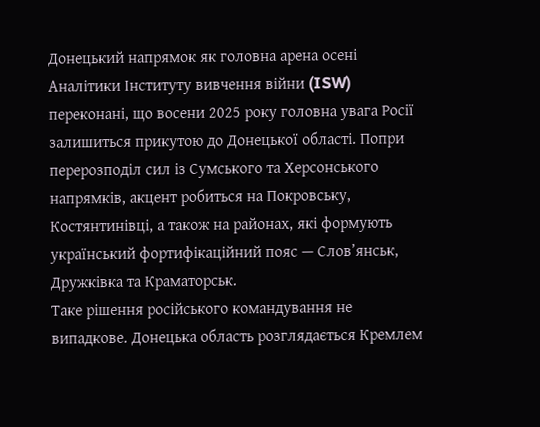Донецький напрямок як головна арена осені
Аналітики Інституту вивчення війни (ISW) переконані, що восени 2025 року головна увага Росії залишиться прикутою до Донецької області. Попри перерозподіл сил із Сумського та Херсонського напрямків, акцент робиться на Покровську, Костянтинівці, а також на районах, які формують український фортифікаційний пояс — Слов’янськ, Дружківка та Краматорськ.
Таке рішення російського командування не випадкове. Донецька область розглядається Кремлем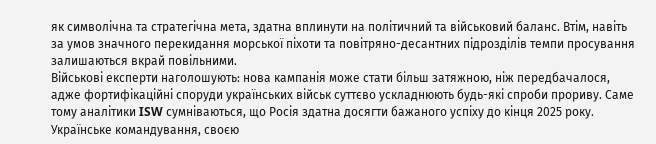як символічна та стратегічна мета, здатна вплинути на політичний та військовий баланс. Втім, навіть за умов значного перекидання морської піхоти та повітряно-десантних підрозділів темпи просування залишаються вкрай повільними.
Військові експерти наголошують: нова кампанія може стати більш затяжною, ніж передбачалося, адже фортифікаційні споруди українських військ суттєво ускладнюють будь-які спроби прориву. Саме тому аналітики ISW сумніваються, що Росія здатна досягти бажаного успіху до кінця 2025 року.
Українське командування, своєю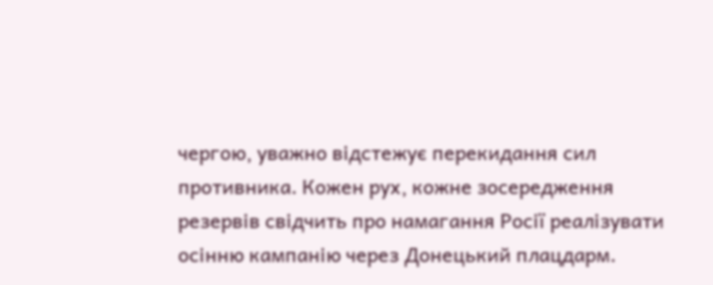чергою, уважно відстежує перекидання сил противника. Кожен рух, кожне зосередження резервів свідчить про намагання Росії реалізувати осінню кампанію через Донецький плацдарм.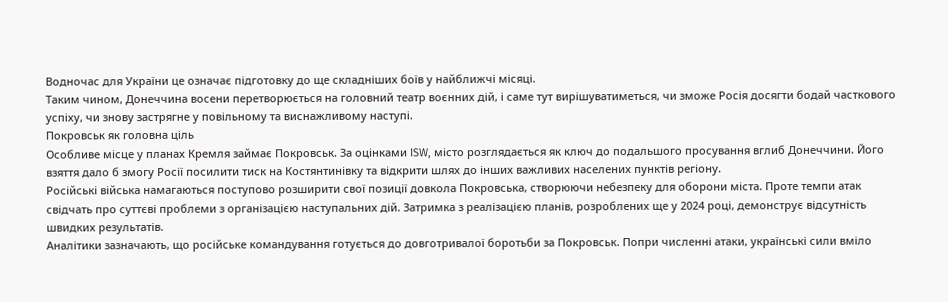Водночас для України це означає підготовку до ще складніших боїв у найближчі місяці.
Таким чином, Донеччина восени перетворюється на головний театр воєнних дій, і саме тут вирішуватиметься, чи зможе Росія досягти бодай часткового успіху, чи знову застрягне у повільному та виснажливому наступі.
Покровськ як головна ціль
Особливе місце у планах Кремля займає Покровськ. За оцінками ISW, місто розглядається як ключ до подальшого просування вглиб Донеччини. Його взяття дало б змогу Росії посилити тиск на Костянтинівку та відкрити шлях до інших важливих населених пунктів регіону.
Російські війська намагаються поступово розширити свої позиції довкола Покровська, створюючи небезпеку для оборони міста. Проте темпи атак свідчать про суттєві проблеми з організацією наступальних дій. Затримка з реалізацією планів, розроблених ще у 2024 році, демонструє відсутність швидких результатів.
Аналітики зазначають, що російське командування готується до довготривалої боротьби за Покровськ. Попри численні атаки, українські сили вміло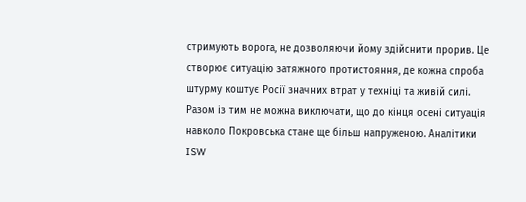стримують ворога, не дозволяючи йому здійснити прорив. Це створює ситуацію затяжного протистояння, де кожна спроба штурму коштує Росії значних втрат у техніці та живій силі.
Разом із тим не можна виключати, що до кінця осені ситуація навколо Покровська стане ще більш напруженою. Аналітики ISW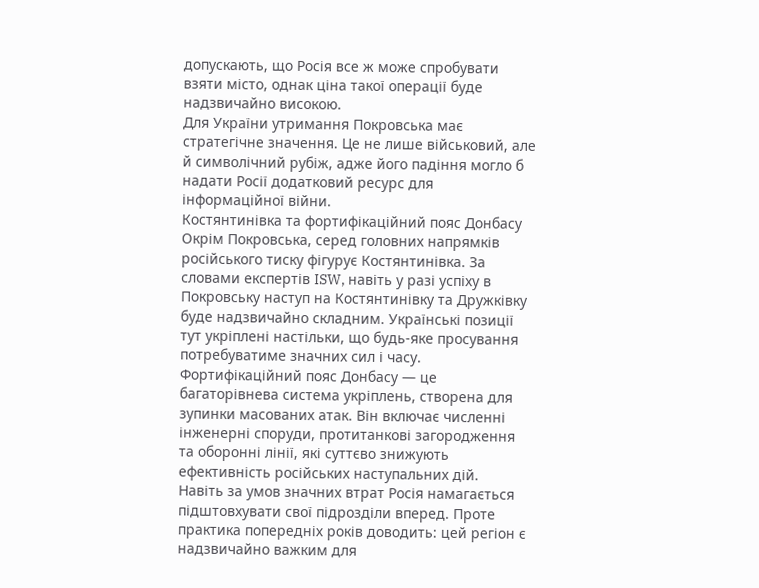допускають, що Росія все ж може спробувати взяти місто, однак ціна такої операції буде надзвичайно високою.
Для України утримання Покровська має стратегічне значення. Це не лише військовий, але й символічний рубіж, адже його падіння могло б надати Росії додатковий ресурс для інформаційної війни.
Костянтинівка та фортифікаційний пояс Донбасу
Окрім Покровська, серед головних напрямків російського тиску фігурує Костянтинівка. За словами експертів ISW, навіть у разі успіху в Покровську наступ на Костянтинівку та Дружківку буде надзвичайно складним. Українські позиції тут укріплені настільки, що будь-яке просування потребуватиме значних сил і часу.
Фортифікаційний пояс Донбасу — це багаторівнева система укріплень, створена для зупинки масованих атак. Він включає численні інженерні споруди, протитанкові загородження та оборонні лінії, які суттєво знижують ефективність російських наступальних дій.
Навіть за умов значних втрат Росія намагається підштовхувати свої підрозділи вперед. Проте практика попередніх років доводить: цей регіон є надзвичайно важким для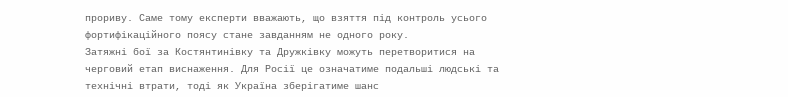прориву. Саме тому експерти вважають, що взяття під контроль усього фортифікаційного поясу стане завданням не одного року.
Затяжні бої за Костянтинівку та Дружківку можуть перетворитися на черговий етап виснаження. Для Росії це означатиме подальші людські та технічні втрати, тоді як Україна зберігатиме шанс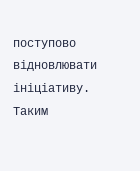поступово відновлювати ініціативу.
Таким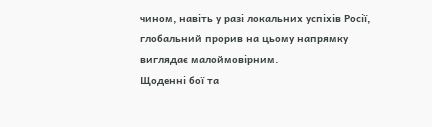чином, навіть у разі локальних успіхів Росії, глобальний прорив на цьому напрямку виглядає малоймовірним.
Щоденні бої та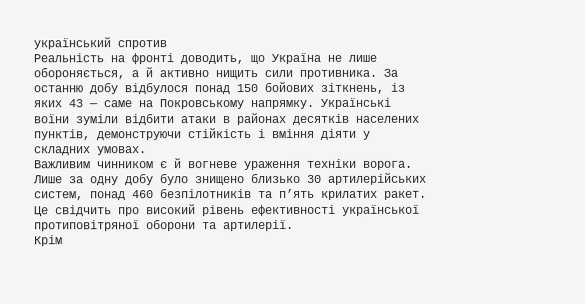український спротив
Реальність на фронті доводить, що Україна не лише обороняється, а й активно нищить сили противника. За останню добу відбулося понад 150 бойових зіткнень, із яких 43 — саме на Покровському напрямку. Українські воїни зуміли відбити атаки в районах десятків населених пунктів, демонструючи стійкість і вміння діяти у складних умовах.
Важливим чинником є й вогневе ураження техніки ворога. Лише за одну добу було знищено близько 30 артилерійських систем, понад 460 безпілотників та п’ять крилатих ракет. Це свідчить про високий рівень ефективності української протиповітряної оборони та артилерії.
Крім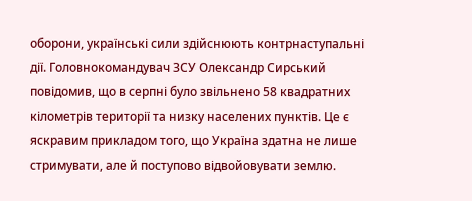оборони, українські сили здійснюють контрнаступальні дії. Головнокомандувач ЗСУ Олександр Сирський повідомив, що в серпні було звільнено 58 квадратних кілометрів території та низку населених пунктів. Це є яскравим прикладом того, що Україна здатна не лише стримувати, але й поступово відвойовувати землю.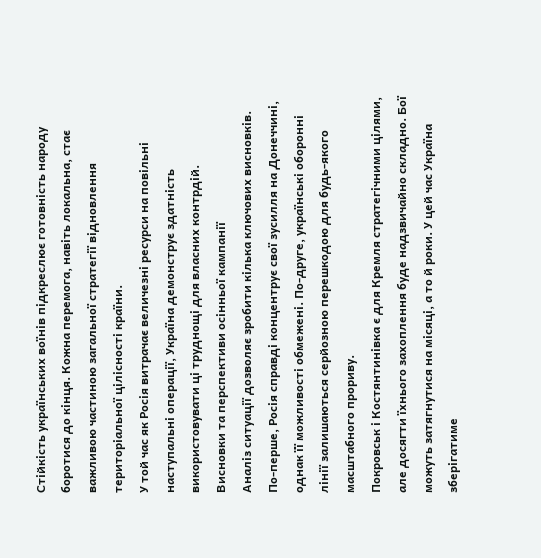Стійкість українських воїнів підкреслює готовність народу боротися до кінця. Кожна перемога, навіть локальна, стає важливою частиною загальної стратегії відновлення територіальної цілісності країни.
У той час як Росія витрачає величезні ресурси на повільні наступальні операції, Україна демонструє здатність використовувати ці труднощі для власних контрдій.
Висновки та перспективи осінньої кампанії
Аналіз ситуації дозволяє зробити кілька ключових висновків. По-перше, Росія справді концентрує свої зусилля на Донеччині, однак її можливості обмежені. По-друге, українські оборонні лінії залишаються серйозною перешкодою для будь-якого масштабного прориву.
Покровськ і Костянтинівка є для Кремля стратегічними цілями, але досягти їхнього захоплення буде надзвичайно складно. Бої можуть затягнутися на місяці, а то й роки. У цей час Україна зберігатиме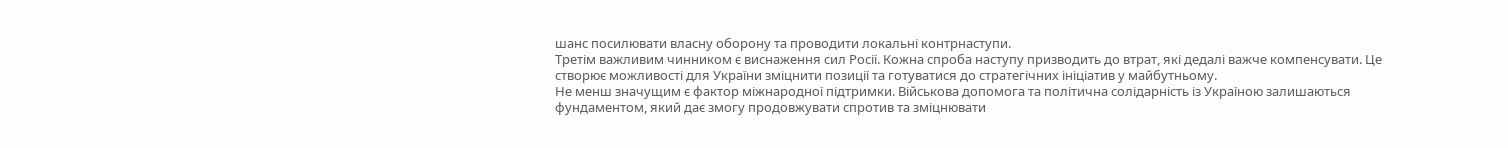шанс посилювати власну оборону та проводити локальні контрнаступи.
Третім важливим чинником є виснаження сил Росії. Кожна спроба наступу призводить до втрат, які дедалі важче компенсувати. Це створює можливості для України зміцнити позиції та готуватися до стратегічних ініціатив у майбутньому.
Не менш значущим є фактор міжнародної підтримки. Військова допомога та політична солідарність із Україною залишаються фундаментом, який дає змогу продовжувати спротив та зміцнювати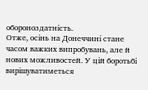обороноздатність.
Отже, осінь на Донеччині стане часом важких випробувань, але й нових можливостей. У цій боротьбі вирішуватиметься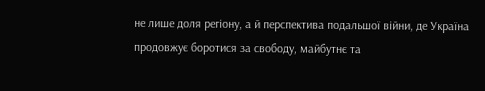не лише доля регіону, а й перспектива подальшої війни, де Україна продовжує боротися за свободу, майбутнє та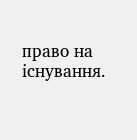право на існування.